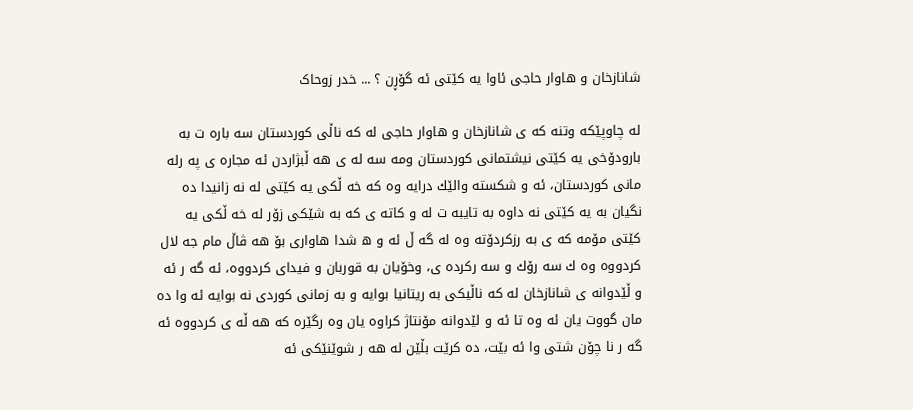شانازخان و هاوار حاجی ئاوا یه کێتی ئه گۆڕن ؟ ... خدر زوحاک

له چاوپێکه وتنه که ی شانازخان و هاوار حاجی له که ناڵی کوردستان سه باره ت به بارودۆخی یه کێتی نیشتمانی کوردستان ومه سه له ی هه ڵبژاردن ئه مجاره ی په رله مانی کوردستان، ئه و شکسته والێك درایه وه که خه ڵکی یه کێتی له نه زانیدا ده نگیان به یه کێتی نه داوه به تایبه ت له و کاته ی که به شێکی زۆر له خه ڵکی یه کێتی مۆمه که ی به رزکردۆته وه له گه ڵ ئه و ه شدا هاواری بۆ هه ڤاڵ مام جه لال کردووه وه ك سه رۆك و سه رکرده ی، وخۆیان به قوربان و فیدای کردووه، ئه گه ر ئه و ڵێدوانه ی شانازخان له که ناڵیكی به ریتانیا بوایه و به زمانی کوردی نه بوایه ئه وا ده مان گووت یان ئه وه تا ئه و لێدوانه مۆنتاژ کراوه یان وه رگێره که هه ڵه ی کردووه ئه گه ر نا چۆن شتی وا ئه بێت، ده کرێت بڵێن له هه ر شوێنێکی ئه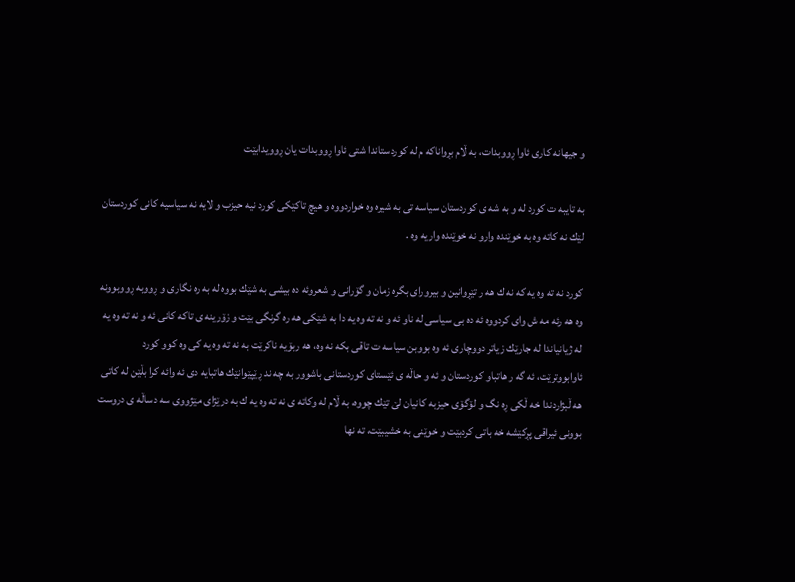و جیهانه کاری ئاوا ڕووبدات، به ڵام بڕواناکه م له کوردستاندا شتی ئاوا ڕووبدات یان ڕوویدابێت

به تایبه ت کورد له و به شه ی کوردستان سیاسه تی به شیره وه خواردووه و هیچ تاکێکی کورد نیه حیزب و لایه نه سیاسیه کانی کوردستان لێك نه کاته وه به خوێنده وارو نه خوێنده واریه وه .

کورد نه ته وه یه که نه ك هه ر تێڕوانین و بیرورای بگره زمان و گۆرانی و شعروئه ده بیشی به شێك بووه له به ره نگاری و ڕووبه ڕووبوونه وه هه رئه مه ش وای کردووه ئه ده بی سیاسی له ناو ئه و نه ته وه یه دا به شێکی هه ره گرنگی بێت و زۆرینه ی تاکه کانی ئه و نه ته وه یه له ژیانیاندا له جارێك زیاتر دووچاری ئه وه بووبن سیاسه ت تاقی بکه نه وه، هه ربۆیه ناکرێت به نه ته وه یه کی وه کوو کورد ئاوابووترێت، ئه گه ر هاتباو کوردستان و ئه و حاڵه ی ئێستای کوردستانی باشوور به چه ند ڕێپێوانێك هاتبایه دی ئه وائه کرا بڵێن له کاتی هه ڵبژاردندا خه ڵکی ڕه نگ و لۆگۆی حیزبه کانیان لێ تێك چووه، به ڵام له وکاته ی نه ته وه یه ك به درێژای مێژووی سه دساڵه ی دروست بوونی ئیراقی پڕکێشه خه باتی کردبێت و خوێنی به خشیبێت، ته نها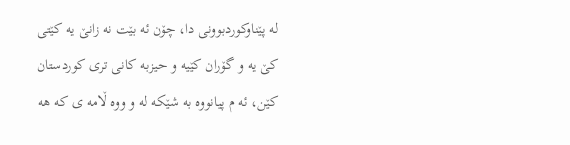له پێناوکوردبوونی دا، چۆن ئه بێت نه زانێ یه کێتی کێ یه و گۆران کێیه و حیزبه کانی تری کوردستان کێن، ئه م پیانووه به شێکه له و ووه ڵامه ی که هه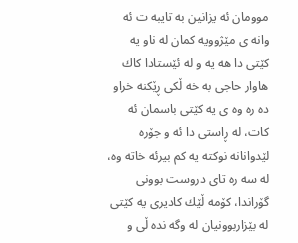موومان ئه یزانین به تایبه ت ئه وانه ی مێژوویه کمان له ناو یه کێتی دا هه یه و له ئێستادا کاك هاوار حاجی به خه ڵکی ڕێكنه خراو ده ره وه ی یه کێتی باسمان ئه کات، له ڕاستی دا ئه و جۆره لێدوانانه نوکته یه کم بیرئه خاته وه، له سه ره تای دروست بوونی گۆراندا، کۆمه ڵێك کادیری یه کێتی له بێزاربوونیان له وگه نده ڵی و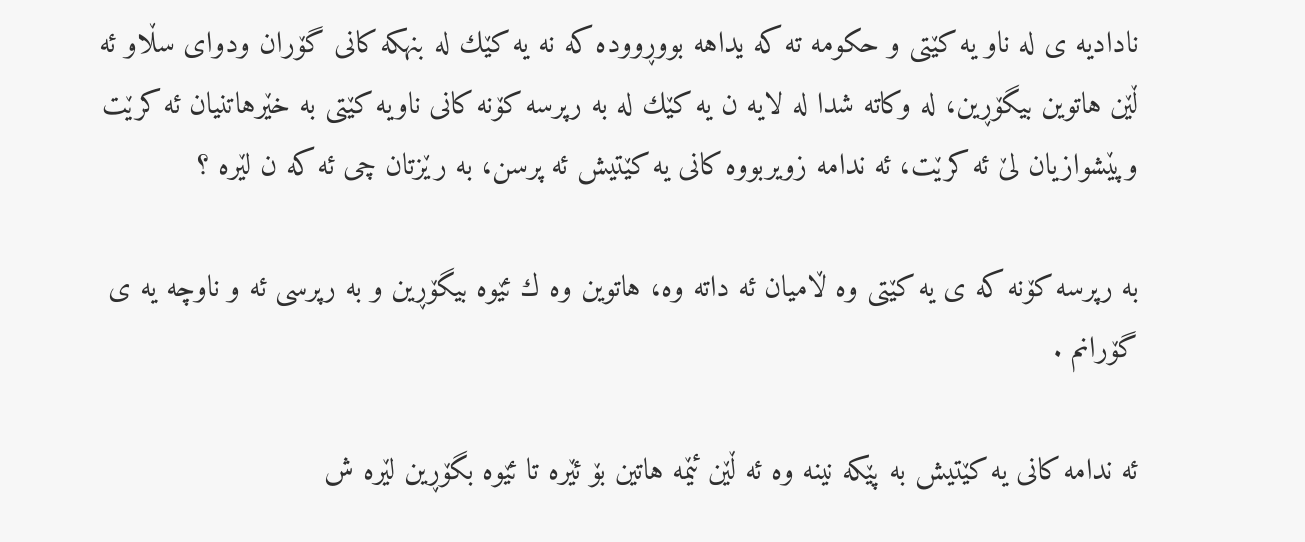نادادیه ی له ناو یه کێتی و حکومه ته که یداهه بووڕووده که نه یه کێك له بنهکه کانی گۆران ودوای سڵاو ئه ڵێن هاتوین بیگۆڕین، له وکاته شدا له لایه ن یه کێك له به رپرسه کۆنه کانی ناویه کێتی به خێرهاتنیان ئه کرێت وپێشوازیان لێ ئه کرێت، ئه ندامه زویربووه کانی یه کێتیش ئه پرسن، به رێزتان چی ئه که ن لێره ؟

به رپرسه کۆنه که ی یه کێتی وه ڵامیان ئه داته وه، هاتوین وه ك ئێوه بیگۆڕین و به رپرسی ئه و ناوچه یه ی گۆرانم .

ئه ندامه کانی یه کێتیش به پێکه نینه وه ئه ڵێن ئێمه هاتین بۆ ئێره تا ئێوه بگۆڕین لێره ش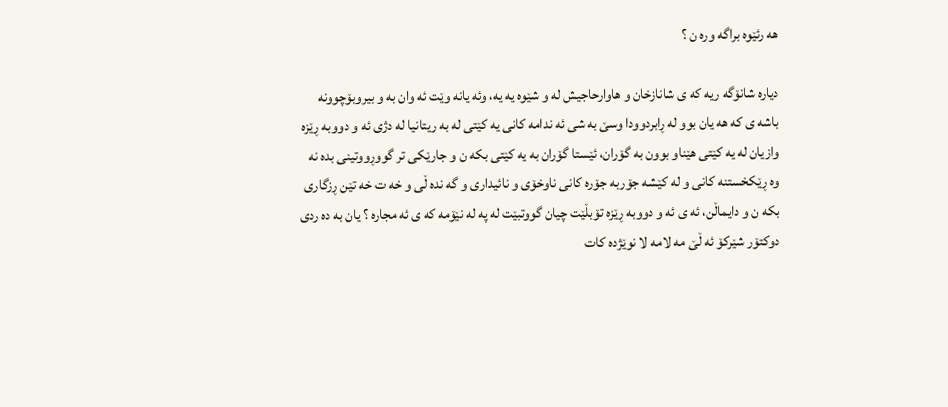هه رئێوه براگه وره ن ؟

دیاره شانۆگه ریه که ی شانازخان و هاوارحاجیش له و شێوه یه یه، وئه یانه وێت ئه وان به و بیروبۆچوونه باشه ی که هه یان بوو له ڕابردوودا وسێ به شی ئه ندامه کانی یه کێتی له به ریتانیا له دژی ئه و دووبه ڕێزه وازیان له یه کێتی هێناو بوون به گۆران، ئێستا گۆران به یه کێتی بکه ن و جارێکی تر گووڕووتینی بده نه وه ڕێکخستنه کانی و له کێشه جۆربه جۆره کانی ناوخۆی و نائیداری و گه نده ڵی و خه ت خه تێن ڕزگاری بکه ن و دایماڵن، ئه ی ئه و دووبه ڕێزه تۆبڵێت چیان گووتبێت له په له نێۆمه که ی ئه مجاره ؟ یان به ده ردی دوکتۆر شێرکۆ ئه ڵێ مه لامه لا نوێژده کات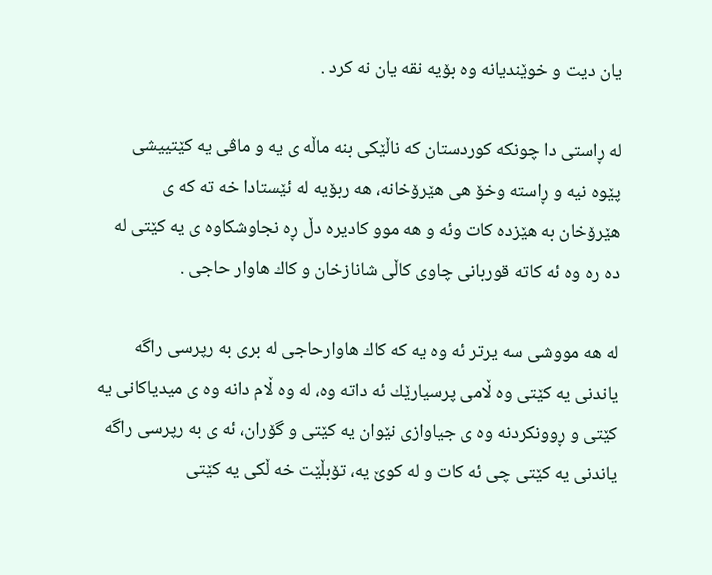یان دیت و خوێندیانه وه بۆیه نقه یان نه کرد .

له ڕاستی دا چونکه کوردستان که ناڵێکی بنه ماڵه ی یه و ماڤی یه کێتییشی پێوه نیه و ڕاسته وخۆ هی هێرۆخانه، هه ربۆیه له ئێستادا خه ته که ی هێرۆخان به هێزده کات وئه و هه موو کادیره دڵ ڕه نجاوشکاوه ی یه کێتی له ده ره وه ئه کاته قوربانی چاوی کاڵی شانازخان و کاك هاوار حاجی .

له هه مووشی سه یرتر ئه وه یه که کاك هاوارحاجی له بری به رپرسی راگه یاندنی یه کێتی وه ڵامی پرسیارێك ئه داته وه، له وه ڵام دانه وه ی میدیاکانی یه کێتی و ڕوونکردنه وه ی جیاوازی نێوان یه کێتی و گۆران، ئه ی به رپرسی راگه یاندنی یه کێتی چی ئه کات و له کوێ یه، تۆبڵێت خه ڵکی یه کێتی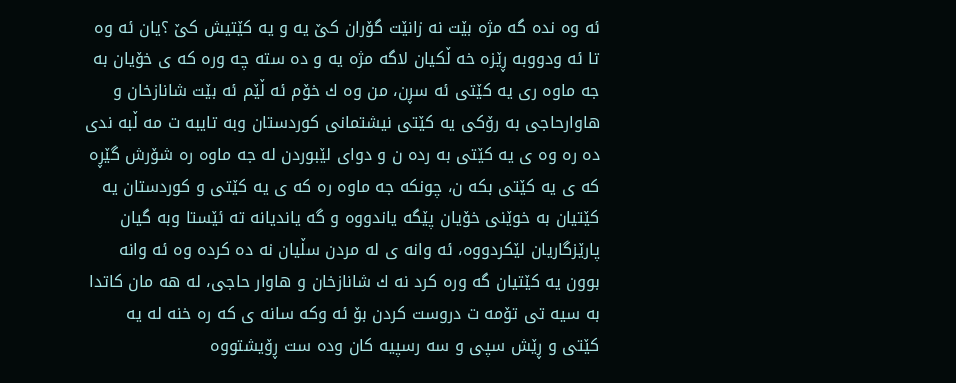ئه وه نده گه مژه بێت نه زانێت گۆران کێ یه و یه کێتیش کێ ؟یان ئه وه تا ئه ودووبه ڕێزه خه ڵکیان لاگه مژه یه و ده سته چه وره که ی خۆیان به جه ماوه ری یه کێتی ئه سڕن، من وه ك خۆم ئه ڵێم ئه بێت شانازخان و هاوارحاجی به رۆکی یه کێتی نیشتمانی کوردستان وبه تایبه ت مه ڵبه ندی ده ره وه ی یه کێتی به رده ن و دوای لێبوردن له جه ماوه ره شۆرش گێڕه که ی یه کێتی بکه ن، چونکه جه ماوه ره که ی یه کێتی و کوردستان یه کێتیان به خوێنی خۆیان پێگه یاندووه و گه یاندیانه ته ئێستا وبه گیان پارێزگاریان لێکردووه، ئه وانه ی له مردن سڵیان نه ده کرده وه ئه وانه بوون یه کێتیان گه وره کرد نه ك شانازخان و هاوار حاجی، له هه مان کاتدا به سیه تی تۆمه ت دروست کردن بۆ ئه وکه سانه ی که ره خنه له یه کێتی و ڕێش سپی و سه رسپیه کان وده ست ڕۆیشتووه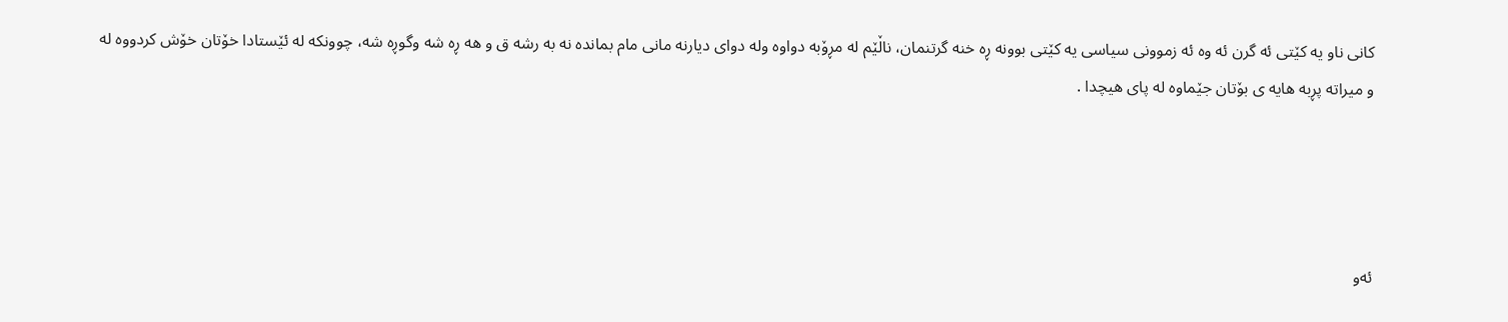کانی ناو یه کێتی ئه گرن ئه وه ئه زموونی سیاسی یه کێتی بوونه ڕه خنه گرتنمان، ناڵێم له مڕۆبه دواوه وله دوای دیارنه مانی مام بمانده نه به رشه ق و هه ڕه شه وگوڕه شه، چوونکه له ئێستادا خۆتان خۆش کردووه له و میراته پڕبه هایه ی بۆتان جێماوه له پای هیچدا .




ئه‌و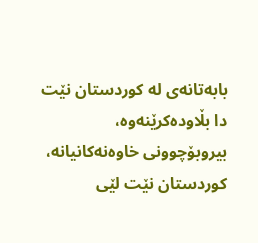بابه‌تانه‌ی له‌ کوردستان نێت دا بڵاوده‌کرێنه‌وه‌، بیروبۆچوونی خاوه‌نه‌کانیانه‌، کوردستان نێت لێی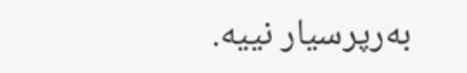به‌رپرسیار نییه‌.